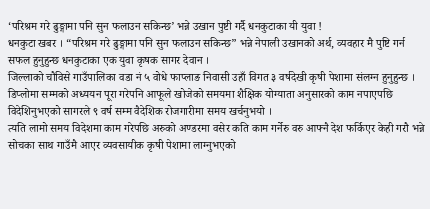‘परिश्रम गरे ढुङ्गामा पनि सुन फलाउन सकिन्छ’ भन्ने उखान पुष्टी गर्दै धनकुटाका यी युवा !
धनकुटा खबर । “परिश्रम गरे ढुङ्गामा पनि सुन फलाउन सकिन्छ” भन्ने नेपाली उखानको अर्थ, व्यवहार मै पुष्टि गर्न सफल हुनुहुन्छ धनकुटाका एक युवा कृषक सागर देवान ।
जिल्लाको चौविसे गाउँपालिका वडा नं ५ वोधे फाप्लाङ निवासी उहाँ विगत ३ वर्षदेखी कृषी पेशामा संलग्न हुनुहुन्छ । डिप्लोमा सम्मको अध्ययन पूरा गरेपनि आफूले खोजेको समयमा शैक्षिक योग्याता अनुसारको काम नपाएपछि विदेशिनुभएको सागरले ९ वर्ष सम्म वैदेशिक रोजगारीमा समय खर्चनुभयो ।
त्यति लामो समय विदेशमा काम गरेपछि अरुको अण्डरमा वसेर कति काम गर्नेरु वरु आफ्नै देश फर्किएर केही गरौ भन्ने सोचका साथ गाउँमै आएर व्यवसायीक कृषी पेशामा लाग्नुभएको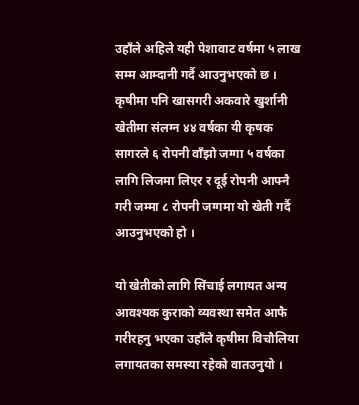उहाँले अहिले यही पेशावाट वर्षमा ५ लाख सम्म आम्दानी गर्दै आउनुभएको छ । कृषीमा पनि खासगरी अकवारे खुर्शानी खेतीमा संलग्न ४४ वर्षका यी कृषक सागरले ६ रोपनी वाँझो जग्गा ५ वर्षका लागि लिजमा लिएर र दूई रोपनी आफ्नै गरी जम्मा ८ रोपनी जग्गमा यो खेती गर्दै आउनुभएको हो ।

यो खेतीको लागि सिंचाई लगायत अन्य आवश्यक कुराको व्यवस्था समेत आफै गरीरहनु भएका उहाँले कृषीमा विचौलिया लगायतका समस्या रहेको वातउनुयो ।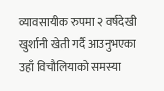व्यावसायीक रुपमा २ वर्षदेखी खुर्शानी खेती गर्दै आउनुभएका उहाँ विचौलियाको समस्या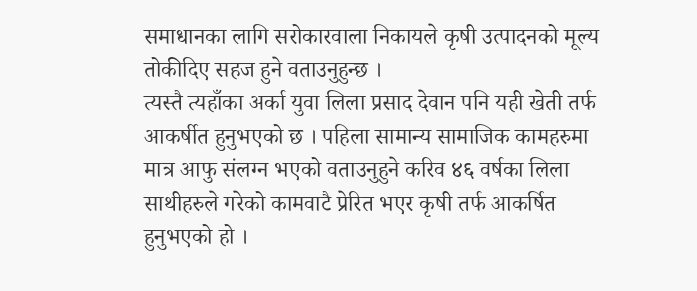समाधानका लागि सरोकारवाला निकायले कृषी उत्पादनको मूल्य तोकीदिए सहज हुने वताउनुहुन्छ ।
त्यस्तै त्यहाँका अर्का युवा लिला प्रसाद देवान पनि यही खेती तर्फ आकर्षीत हुनुभएको छ । पहिला सामान्य सामाजिक कामहरुमा मात्र आफु संलग्न भएको वताउनुहुने करिव ४६ वर्षका लिला साथीहरुले गरेको कामवाटै प्रेरित भएर कृषी तर्फ आकर्षित हुनुभएको हो ।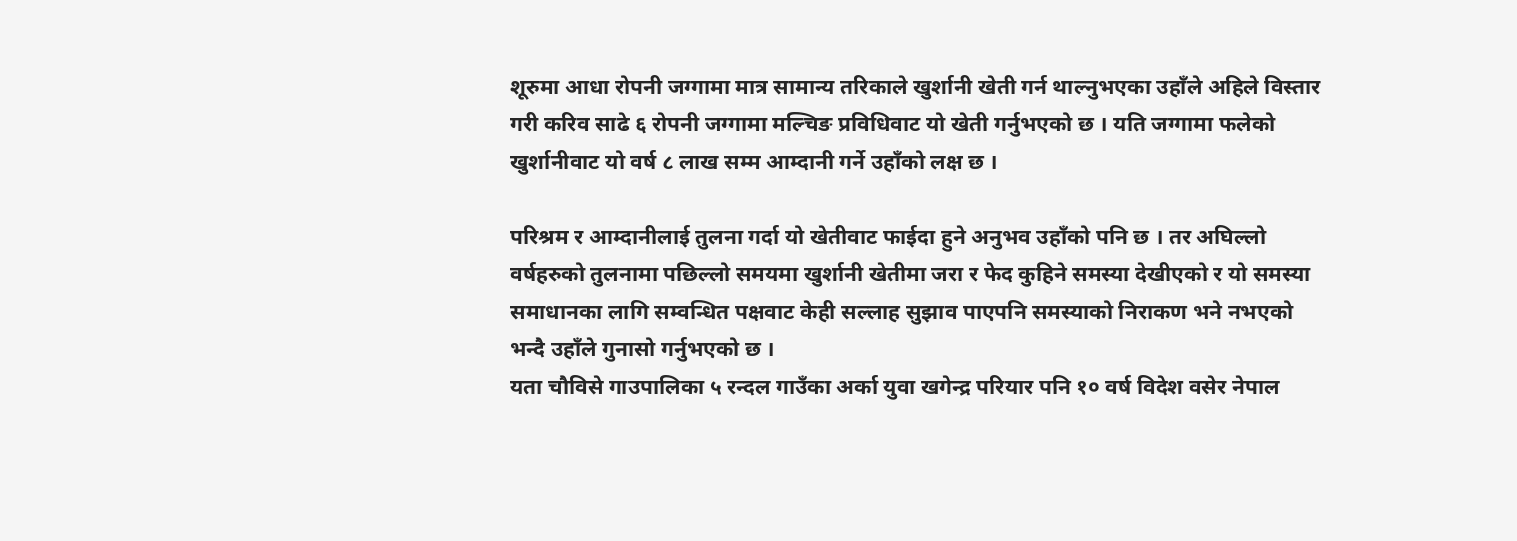शूरुमा आधा रोपनी जग्गामा मात्र सामान्य तरिकाले खुर्शानी खेती गर्न थाल्नुभएका उहाँले अहिले विस्तार गरी करिव साढे ६ रोपनी जग्गामा मल्चिङ प्रविधिवाट यो खेती गर्नुभएको छ । यति जग्गामा फलेको खुर्शानीवाट यो वर्ष ८ लाख सम्म आम्दानी गर्ने उहाँको लक्ष छ ।

परिश्रम र आम्दानीलाई तुलना गर्दा यो खेतीवाट फाईदा हुने अनुभव उहाँको पनि छ । तर अघिल्लो वर्षहरुको तुलनामा पछिल्लो समयमा खुर्शानी खेतीमा जरा र फेद कुहिने समस्या देखीएको र यो समस्या समाधानका लागि सम्वन्धित पक्षवाट केही सल्लाह सुझाव पाएपनि समस्याको निराकण भने नभएको भन्दै उहाँले गुनासो गर्नुभएको छ ।
यता चौविसे गाउपालिका ५ रन्दल गाउँका अर्का युवा खगेन्द्र परियार पनि १० वर्ष विदेश वसेर नेपाल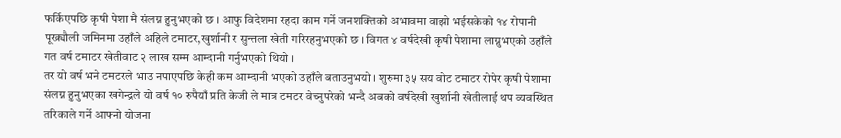फर्किएपछि कृषी पेशा मै संलग्न हुनुभएको छ । आफु विदेशमा रहदा काम गर्ने जनशक्तिको अभावमा वाझो भईसकेको १४ रोपानी पूख्र्यौली जमिनमा उहाँले अहिले टमाटर,खुर्शानी र सुन्तला खेती गरिरहनुभएको छ । विगत ४ वर्षदेखी कृषी पेशामा लाग्नुभएको उहाँले गत वर्ष टमाटर खेतीवाट २ लाख सम्म आम्दानी गर्नुभएको थियो ।
तर यो वर्ष भने टमटरले भाउ नपाएपछि केही कम आम्दानी भएको उहाँले बताउनुभयो । शुरुमा ३५ सय वोट टमाटर रोपेर कृषी पेशामा संलग्न हुनुभएका खगेन्द्रले यो वर्ष १० रुपैयाँ प्रति केजी ले मात्र टमटर वेच्नुपरेको भन्दै अबको वर्षदेखी खुर्शानी खेतीलाई थप व्यवस्थित तरिकाले गर्ने आफ्नो योजना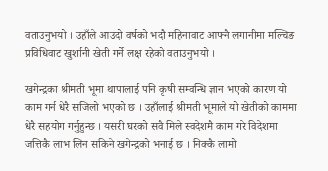वताउनुभयो । उहाँले आउदो वर्षको भदौ महिनावाट आफ्नै लगानीमा मल्चिङ प्रविधिवाट खुर्शानी खेती गर्ने लक्ष रहेको वताउनुभयो ।

खगेन्द्रका श्रीमती भूमा थापालाई पनि कृषी सम्वन्धि ज्ञान भएको कारण यो काम गर्न धेरै सजिलो भएको छ । उहाँलाई श्रीमती भूमाले यो खेतीको काममा धेरै सहयोग गर्नुहुन्छ । यसरी घरको सवै मिले स्वदेशमै काम गरे विदेशमा जत्तिकै लाभ लिन सकिने खगेन्द्रको भनाई छ । निक्कै लामो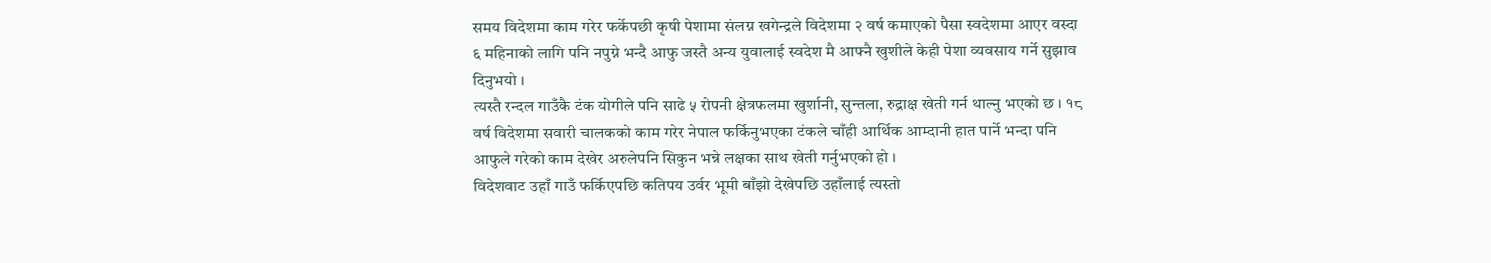समय विदेशमा काम गरेर फर्केपछी कृषी पेशामा संलग्न खगेन्द्रले विदेशमा २ वर्ष कमाएको पैसा स्वदेशमा आएर वस्दा ६ महिनाको लागि पनि नपुग्ने भन्दै आफु जस्तै अन्य युवालाई स्वदेश मै आफ्नै खुशीले केही पेशा व्यवसाय गर्ने सुझाव दिनुभयो ।
त्यस्तै रन्दल गाउँकै टंक योगीले पनि साढे ५ रोपनी क्षेत्रफलमा खुर्शानी, सुन्तला, रुद्राक्ष खेती गर्न थाल्नु भएको छ । १८ वर्ष विदेशमा सवारी चालकको काम गरेर नेपाल फर्किनुभएका टंकले चाँही आर्थिक आम्दानी हात पार्ने भन्दा पनि आफुले गरेको काम देखेर अरुलेपनि सिकुन भन्ने लक्षका साथ खेती गर्नुभएको हो ।
विदेशवाट उहाँ गाउँ फर्किएपछि कतिपय उर्वर भूमी बाँझो देखेपछि उहाँलाई त्यस्तो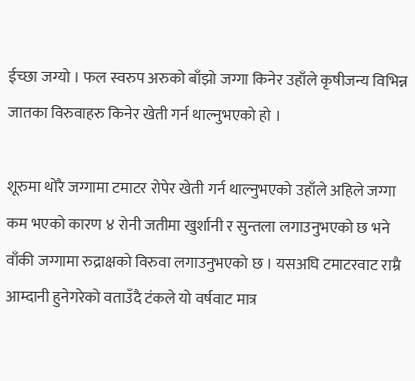ईच्छा जग्यो । फल स्वरुप अरुको बाँझो जग्गा किनेर उहाँले कृषीजन्य विभिन्न जातका विरुवाहरु किनेर खेती गर्न थाल्नुभएको हो ।

शूरुमा थोरै जग्गामा टमाटर रोपेर खेती गर्न थाल्नुभएको उहाँले अहिले जग्गा कम भएको कारण ४ रोनी जतीमा खुर्शानी र सुन्तला लगाउनुभएको छ भने वाँकी जग्गामा रुद्राक्षको विरुवा लगाउनुभएको छ । यसअघि टमाटरवाट राम्रै आम्दानी हुनेगरेको वताउँदै टंकले यो वर्षवाट मात्र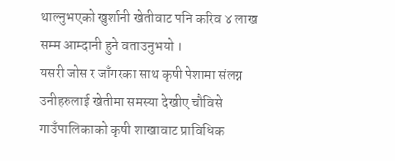थाल्नुभएको खुर्शानी खेतीवाट पनि करिव ४ लाख सम्म आम्दानी हुने वताउनुभयो ।
यसरी जोस र जाँगरका साथ कृषी पेशामा संलग्न उनीहरुलाई खेतीमा समस्या देखीए चौविसे गाउँपालिकाको कृषी शाखावाट प्राविधिक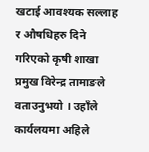खटाई आवश्यक सल्लाह र औषधिहरु दिने गरिएको कृषी शाखा प्रमुख विरेन्द्र तामाङले वताउनुभयो । उहाँले कार्यलयमा अहिले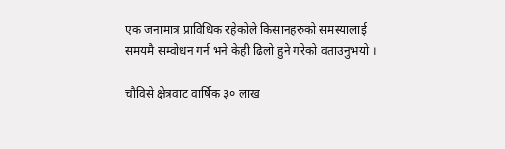एक जनामात्र प्राविधिक रहेकोले किसानहरुको समस्यालाई समयमै सम्वोधन गर्न भने केही ढिलो हुने गरेको वताउनुभयो ।

चौविसे क्षेत्रवाट वार्षिक ३० लाख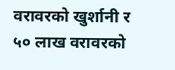वरावरको खुर्शानी र ५० लाख वरावरको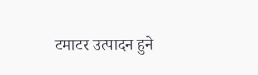टमाटर उत्पादन हुने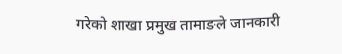गरेको शाखा प्रमुख तामाङले जानकारी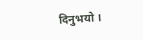दिनुभयो ।